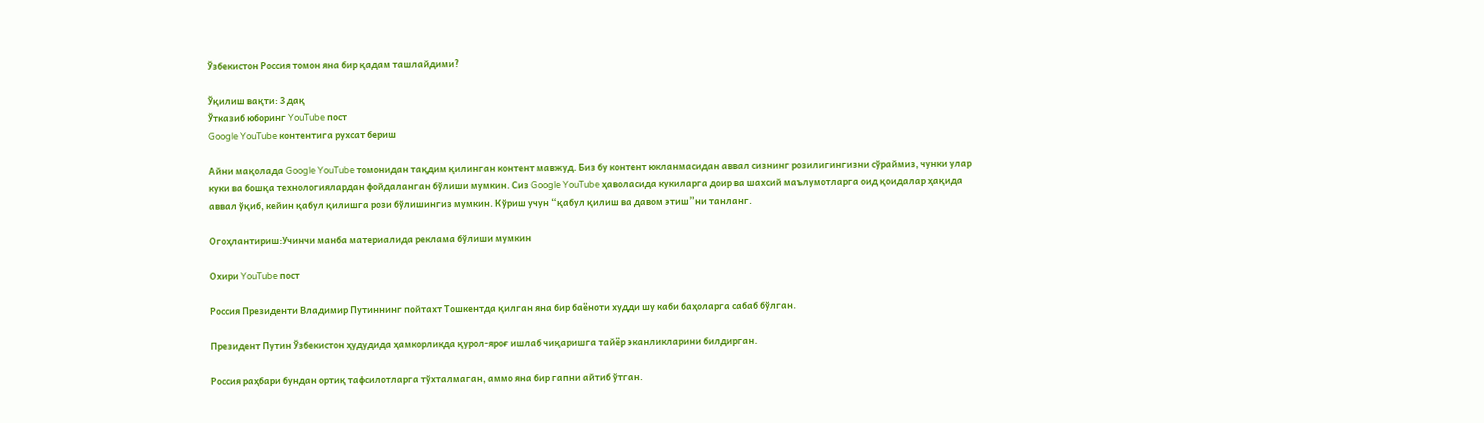Ўзбекистон Россия томон яна бир қадам ташлайдими?

Ўқилиш вақти: 3 дақ
Ўтказиб юборинг YouTube пост
Google YouTube контентига рухсат бериш

Айни мақолада Google YouTube томонидан тақдим қилинган контент мавжуд. Биз бу контент юкланмасидан аввал сизнинг розилигингизни сўраймиз, чунки улар куки ва бошқа технологиялардан фойдаланган бўлиши мумкин. Сиз Google YouTube ҳаволасида кукиларга доир ва шахсий маълумотларга оид қоидалар ҳақида аввал ўқиб, кейин қабул қилишга рози бўлишингиз мумкин. Кўриш учун “қабул қилиш ва давом этиш”ни танланг.

Огоҳлантириш:Учинчи манба материалида реклама бўлиши мумкин

Охири YouTube пост

Россия Президенти Владимир Путиннинг пойтахт Тошкентда қилган яна бир баёноти худди шу каби баҳоларга сабаб бўлган.

Президент Путин Ўзбекистон ҳудудида ҳамкорликда қурол-яроғ ишлаб чиқаришга тайёр эканликларини билдирган.

Россия раҳбари бундан ортиқ тафсилотларга тўхталмаган, аммо яна бир гапни айтиб ўтган.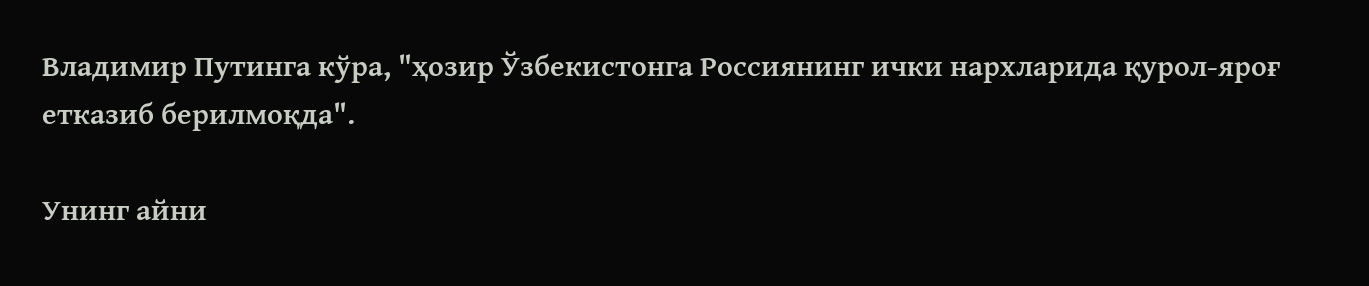Владимир Путинга кўра, "ҳозир Ўзбекистонга Россиянинг ички нархларида қурол-яроғ етказиб берилмоқда".

Унинг айни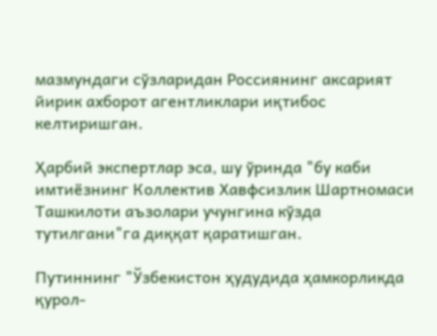мазмундаги сўзларидан Россиянинг аксарият йирик ахборот агентликлари иқтибос келтиришган.

Ҳарбий экспертлар эса, шу ўринда "бу каби имтиёзнинг Коллектив Хавфсизлик Шартномаси Ташкилоти аъзолари учунгина кўзда тутилгани"га диққат қаратишган.

Путиннинг "Ўзбекистон ҳудудида ҳамкорликда қурол-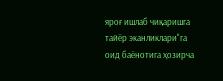яроғ ишлаб чиқаришга тайёр эканликлари"га оид баёнотига ҳозирча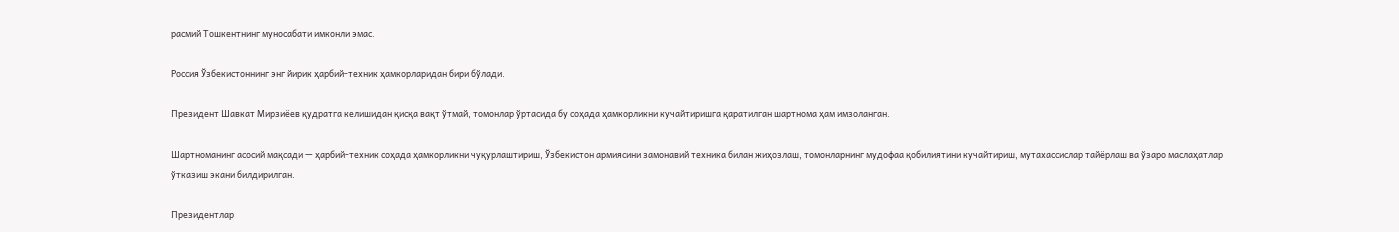расмий Тошкентнинг муносабати имконли эмас.

Россия Ўзбекистоннинг энг йирик ҳарбий-техник ҳамкорларидан бири бўлади.

Президент Шавкат Мирзиёев қудратга келишидан қисқа вақт ўтмай, томонлар ўртасида бу соҳада ҳамкорликни кучайтиришга қаратилган шартнома ҳам имзоланган.

Шартноманинг асосий мақсади — ҳарбий-техник соҳада ҳамкорликни чуқурлаштириш, Ўзбекистон армиясини замонавий техника билан жиҳозлаш, томонларнинг мудофаа қобилиятини кучайтириш, мутахассислар тайёрлаш ва ўзаро маслаҳатлар ўтказиш экани билдирилган.

Президентлар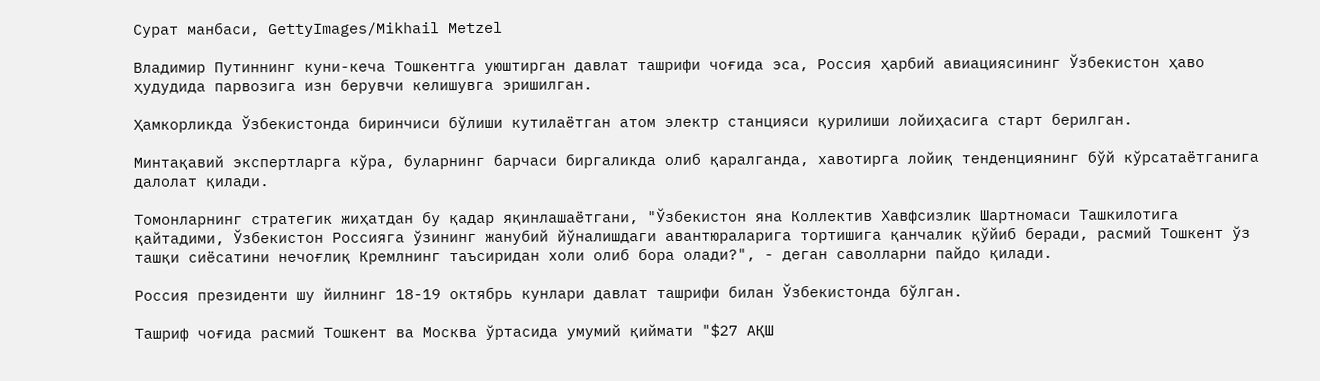Сурат манбаси, GettyImages/Mikhail Metzel

Владимир Путиннинг куни-кеча Тошкентга уюштирган давлат ташрифи чоғида эса, Россия ҳарбий авиациясининг Ўзбекистон ҳаво ҳудудида парвозига изн берувчи келишувга эришилган.

Ҳамкорликда Ўзбекистонда биринчиси бўлиши кутилаётган атом электр станцияси қурилиши лойиҳасига старт берилган.

Минтақавий экспертларга кўра, буларнинг барчаси биргаликда олиб қаралганда, хавотирга лойиқ тенденциянинг бўй кўрсатаётганига далолат қилади.

Томонларнинг стратегик жиҳатдан бу қадар яқинлашаётгани, "Ўзбекистон яна Коллектив Хавфсизлик Шартномаси Ташкилотига қайтадими, Ўзбекистон Россияга ўзининг жанубий йўналишдаги авантюраларига тортишига қанчалик қўйиб беради, расмий Тошкент ўз ташқи сиёсатини нечоғлиқ Кремлнинг таъсиридан холи олиб бора олади?", - деган саволларни пайдо қилади.

Россия президенти шу йилнинг 18-19 октябрь кунлари давлат ташрифи билан Ўзбекистонда бўлган.

Ташриф чоғида расмий Тошкент ва Москва ўртасида умумий қиймати "$27 АҚШ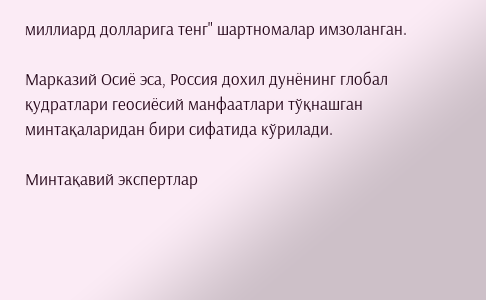миллиард долларига тенг" шартномалар имзоланган.

Марказий Осиё эса, Россия дохил дунёнинг глобал қудратлари геосиёсий манфаатлари тўқнашган минтақаларидан бири сифатида кўрилади.

Минтақавий экспертлар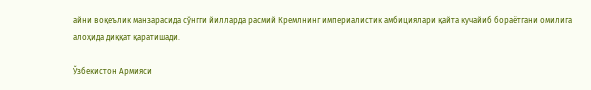айни воқеълик манзарасида сўнгги йилларда расмий Кремлнинг империалистик амбициялари қайта кучайиб бораётгани омилига алоҳида диққат қаратишади.

Ўзбекистон Армияси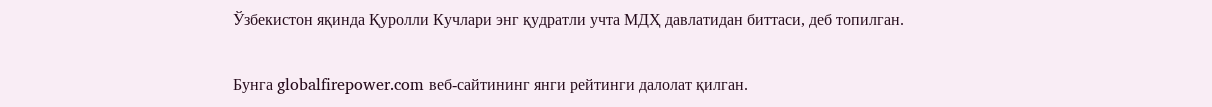Ўзбекистон яқинда Қуролли Кучлари энг қудратли учта МДҲ давлатидан биттаси, деб топилган.

Бунга globalfirepower.com веб-сайтининг янги рейтинги далолат қилган.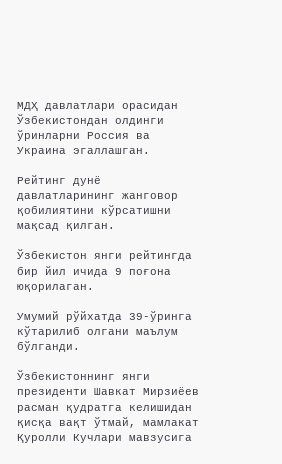МДҲ давлатлари орасидан Ўзбекистондан олдинги ўринларни Россия ва Украина эгаллашган.

Рейтинг дунё давлатларининг жанговор қобилиятини кўрсатишни мақсад қилган.

Ўзбекистон янги рейтингда бир йил ичида 9 поғона юқорилаган.

Умумий рўйхатда 39-ўринга кўтарилиб олгани маълум бўлганди.

Ўзбекистоннинг янги президенти Шавкат Мирзиёев расман қудратга келишидан қисқа вақт ўтмай, мамлакат Қуролли Кучлари мавзусига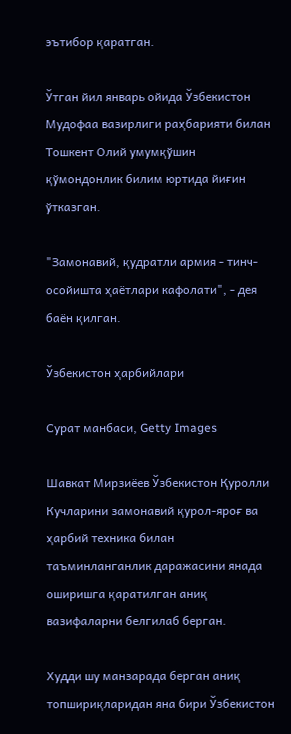эътибор қаратган.

Ўтган йил январь ойида Ўзбекистон Мудофаа вазирлиги раҳбарияти билан Тошкент Олий умумқўшин қўмондонлик билим юртида йиғин ўтказган.

"Замонавий, қудратли армия - тинч-осойишта ҳаётлари кафолати", - дея баён қилган.

Ўзбекистон ҳарбийлари

Сурат манбаси, Getty Images

Шавкат Мирзиёев Ўзбекистон Қуролли Кучларини замонавий қурол-яроғ ва ҳарбий техника билан таъминланганлик даражасини янада оширишга қаратилган аниқ вазифаларни белгилаб берган.

Худди шу манзарада берган аниқ топшириқларидан яна бири Ўзбекистон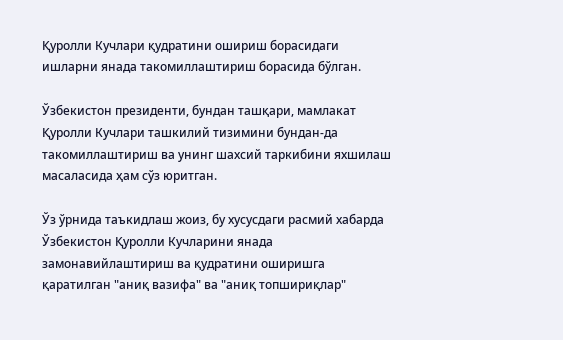Қуролли Кучлари қудратини ошириш борасидаги ишларни янада такомиллаштириш борасида бўлган.

Ўзбекистон президенти, бундан ташқари, мамлакат Қуролли Кучлари ташкилий тизимини бундан-да такомиллаштириш ва унинг шахсий таркибини яхшилаш масаласида ҳам сўз юритган.

Ўз ўрнида таъкидлаш жоиз, бу хусусдаги расмий хабарда Ўзбекистон Қуролли Кучларини янада замонавийлаштириш ва қудратини оширишга қаратилган "аниқ вазифа" ва "аниқ топшириқлар"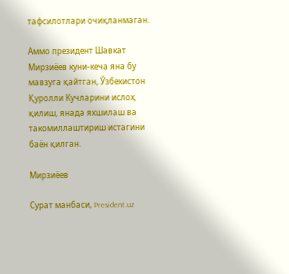тафсилотлари очиқланмаган.

Аммо президент Шавкат Мирзиёев куни-кеча яна бу мавзуга қайтган, Ўзбекистон Қуролли Кучларини ислоҳ қилиш, янада яхшилаш ва такомиллаштириш истагини баён қилган.

Мирзиёев

Сурат манбаси, President.uz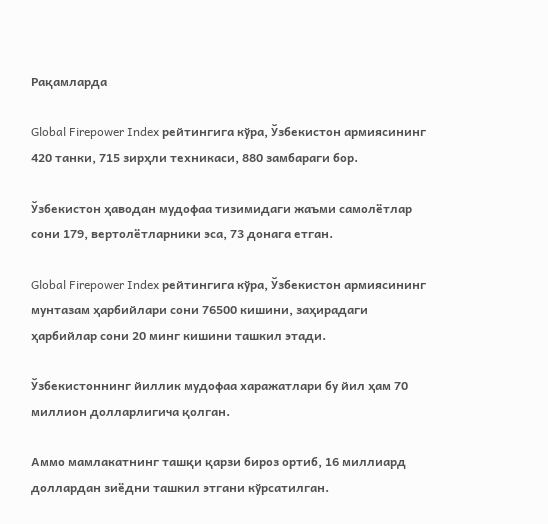Рақамларда

Global Firepower Index рейтингига кўра, Ўзбекистон армиясининг 420 танки, 715 зирҳли техникаси, 880 замбараги бор.

Ўзбекистон ҳаводан мудофаа тизимидаги жаъми самолётлар сони 179, вертолётларники эса, 73 донага етган.

Global Firepower Index рейтингига кўра, Ўзбекистон армиясининг мунтазам ҳарбийлари сони 76500 кишини, заҳирадаги ҳарбийлар сони 20 минг кишини ташкил этади.

Ўзбекистоннинг йиллик мудофаа харажатлари бу йил ҳам 70 миллион долларлигича қолган.

Аммо мамлакатнинг ташқи қарзи бироз ортиб, 16 миллиард доллардан зиёдни ташкил этгани кўрсатилган.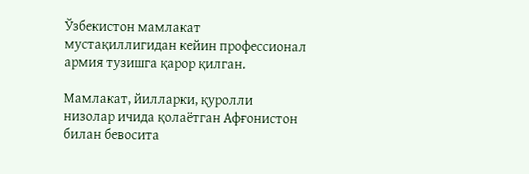Ўзбекистон мамлакат мустақиллигидан кейин профессионал армия тузишга қарор қилган.

Мамлакат, йилларки, қуролли низолар ичида қолаётган Афғонистон билан бевосита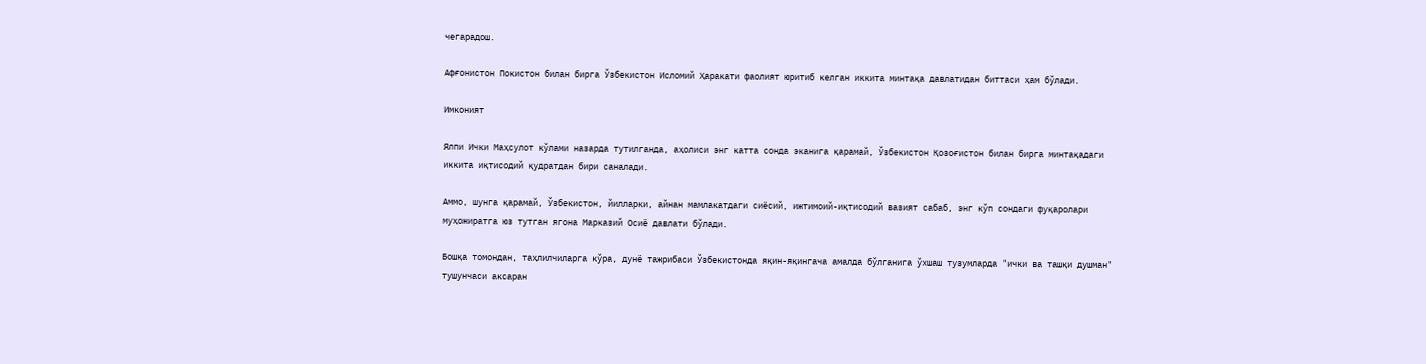чегарадош.

Афғонистон Покистон билан бирга Ўзбекистон Исломий Ҳаракати фаолият юритиб келган иккита минтақа давлатидан биттаси ҳам бўлади.

Имконият

Ялпи Ички Маҳсулот кўлами назарда тутилганда, аҳолиси энг катта сонда эканига қарамай, Ўзбекистон Қозоғистон билан бирга минтақадаги иккита иқтисодий қудратдан бири саналади.

Аммо, шунга қарамай, Ўзбекистон, йилларки, айнан мамлакатдаги сиёсий, ижтимоий-иқтисодий вазият сабаб, энг кўп сондаги фуқаролари муҳожиратга юз тутган ягона Марказий Осиё давлати бўлади.

Бошқа томондан, таҳлилчиларга кўра, дунё тажрибаси Ўзбекистонда яқин-яқингача амалда бўлганига ўхшаш тузумларда "ички ва ташқи душман" тушунчаси аксаран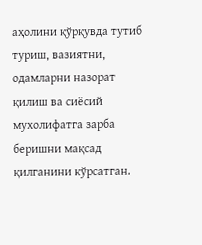аҳолини қўрқувда тутиб туриш, вазиятни, одамларни назорат қилиш ва сиёсий мухолифатга зарба беришни мақсад қилганини кўрсатган.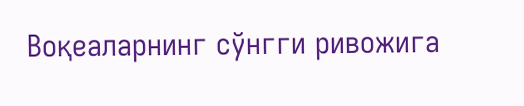Воқеаларнинг сўнгги ривожига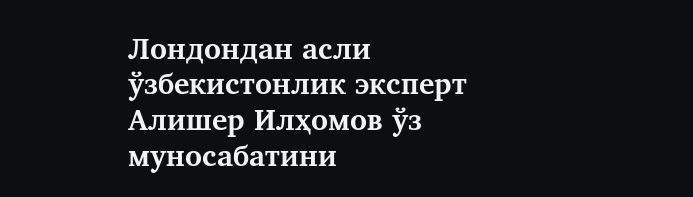Лондондан асли ўзбекистонлик эксперт Алишер Илҳомов ўз муносабатини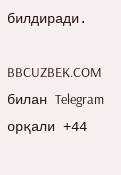билдиради.

BBCUZBEK.COM билан Telegram орқали +44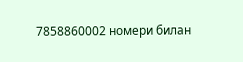7858860002 номери билан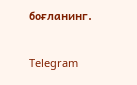боғланинг.

Telegram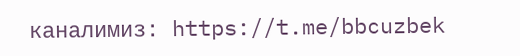каналимиз: https://t.me/bbcuzbek